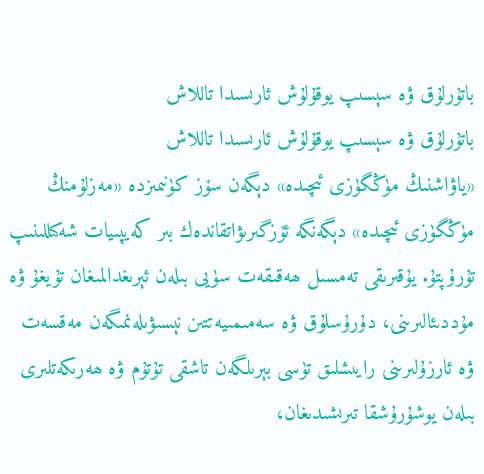باتۇرلۇق ۋە سېسىپ يوقۇلۇش ئارىسىدا تاللاش
باتۇرلۇق ۋە سېسىپ يوقۇلۇش ئارىسىدا تاللاش
«ياۋاشنىڭ مۈڭگۈزى ئىچىدە» دېگەن سۆز كۈنىمىزدە «مەزلۇمنڭ مۈڭگۈزى ئىچىدە» دېگەنگە ئۆزگىرىۋاتقاندەك بىر كەيپىيات شەكىللىنىپ تۇرۇپتۇ. يۇقىرىقى تەمسىل ھەقىقەت سۈيى بىلەن ئېرىغدالمىغان تۇيغۇ ۋە مۇددىئالىرىنى، دۇرۇسلۇق ۋە سەمىمىيەتتىن نېسىۋىلەنمىگەن مەقسەت ۋە ئارزۇلىرىنى رايىشلىق تۈسى بېرىلگەن تاشقى تۇتۇم ۋە ھەرىكەتلىرى بىلەن يوشۇرۇشقا تىرىشىدىغان،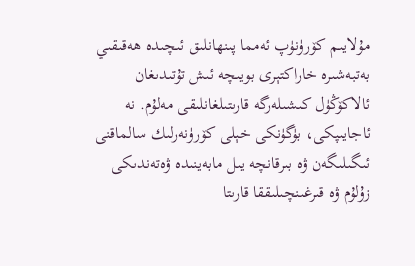مۇلايىم كۆرۈنۈپ ئەمما پىنھانلىق ئىچىدە ھەقىقىي بەتبەشىرە خاراكتېرى بويىچە ئىش تۇتىدىغان ئالاكۆڭۈل كىشىلەرگە قارىتىلغانلىقى مەلۇم. نە ئاجايىپكى، بۈگۈنكى خېلى كۆرۈنەرلىك سالماقنى ئىگىلىگەن ۋە بىرقانچە يىل مابەينىدە ۋەتەندىكى زۇلۇم ۋە قىرغىنچىلىققا قارىتا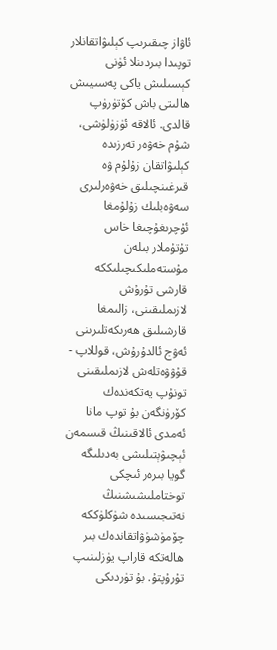ئاۋاز چىقىرىپ كېلىۋاتقانلار توپىدا بىردىنلا ئۈنى كېسىلىش ياكى پەسىيىش ھالىتى باش كۆتۈرۈپ قالدى. ئالاقە ئۈزۈلۈشى، شۇم خەۋەر تەرزىدە كېلىۋاتقان زۇلۇم ۋە قىرغىنچىلىق خەۋەرلىرى سەۋەبلىك زۇلۇمغا ئۇچرىغۇچىغا خاس تۇتۇملار بىلەن مۇستەملىكىچىلىككە قارشى تۇرۇش لازىملىقىنى، زالىمغا قارشىلىق ھەرىكەتلىرىنى ئەۋج ئالدۇرۇش، قوللاپ - قۇۋۋەتلەش لازىملىقىنى تونۇپ يەتكەندەك كۆرۈنگەن بۇ توپ مانا ئەمدى ئالاقىنىڭ قىسمەن ئېچىۋېتىلىشى بەدىلىگە گويا بىرەر ئىچكى توختاملىشىشنىڭ نەتىجىسىدە شۈكلۈككە چۆمۈشۈۋاتقاندەك بىر ھالەتكە قاراپ يۈزلىنىپ تۇرۇپتۇ. بۇ تۈردىكى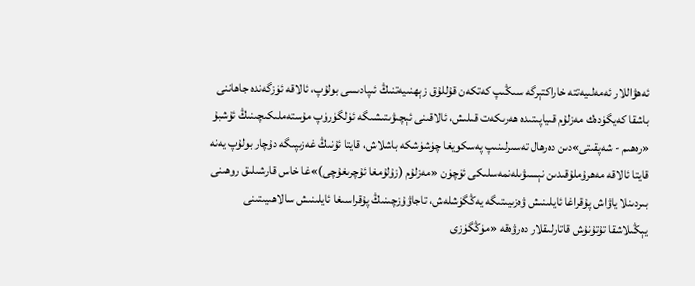ئەھۋاللار ئەمەلىيەتتە خاراكتېرگە سىڭىپ كەتكەن قۇللۇق زېھنىيەتنىڭ ئىپادىسى بولۇپ، ئالاقە ئۈزگەندە جاھاننى باشقا كەيگۈدەك مەزلۇم قىياپىتىدە ھەرىكەت قىلىش، ئالاقىنى ئېچىۋىتىشىگە ئۈلگۈرۈپ مۇستەملىكىچىنىڭ ئۇشبۇ «رەھىم - شەپقىتى»دىن دەرھال تەسىرلىنىپ پەسكويغا چۈشۈشكە باشلاش، قايتا ئۇنىڭ غەزىپىگە دۇچار بولۇپ يەنە قايتا ئالاقە مەھرۇملۇقىدىن نېسىۋىلەنمەسلىكى ئۈچۈن «مەزلۇم (زۇلۇمغا ئۇچرىغۇچى)»غا خاس قارشىلىق روھىنى بىردىنلا ياۋاش پۇقراغا ئايلىنىش ۋەزىيىتىگە يەڭگۈشلەش، تاجاۋۇزچىنىڭ پۇقراسىغا ئايلىنىش سالاھىيىتىنى يېڭىلاشقا تۇتۇنۇش قاتارلىقلار دەرۋەقە «مۈڭگۈزى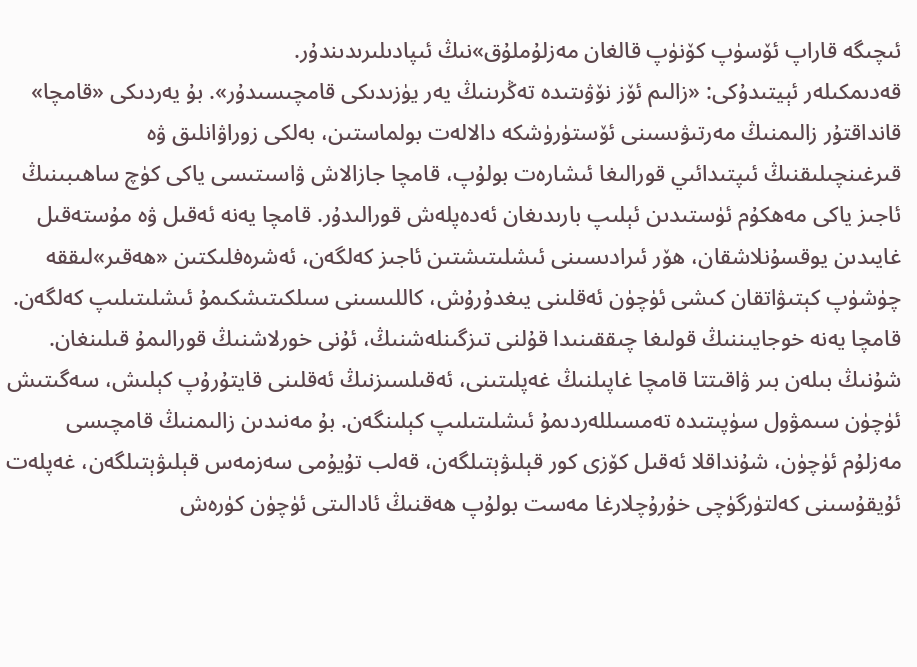ئىچىگە قاراپ ئۆسۈپ كۆنۈپ قالغان مەزلۇملۇق»نىڭ ئىپادىلىرىدىندۇر.
قەدىمكىلەر ئېيتىدۇكى: «زالىم ئۆز نۆۋىتىدە تەڭرىنىڭ يەر يۈزىدىكى قامچىسىدۇر». بۇ يەردىكى «قامچا» قانداقتۇر زالىمنىڭ مەرتىۋىسىنى ئۆستۈرۈشكە دالالەت بولماستىن، بەلكى زوراۋانلىق ۋە قىرغىنچىلىقنىڭ ئىپتىدائىي قورالىغا ئىشارەت بولۇپ، قامچا جازالاش ۋاسىتىسى ياكى كۈچ ساھىبىنىڭ ئاجىز ياكى مەھكۇم ئۈستىدىن ئېلىپ بارىدىغان ئەدەپلەش قورالىدۇر. قامچا يەنە ئەقىل ۋە مۇستەقىل غايىدىن يوقسۇنلاشقان، ھۆر ئىرادىسىنى ئىشلىتىشتىن ئاجىز كەلگەن، ئەشرەفلىكتىن «ھەقىر»لىققە چۈشۈپ كېتىۋاتقان كىشى ئۈچۈن ئەقلىنى يىغدۇرۇش، كاللىسىنى سىلكىتىشكىمۇ ئىشلىتىلىپ كەلگەن. قامچا يەنە خوجايىننىڭ قولىغا چىققىنىدا قۇلنى تىزگىنلەشنىڭ، ئۇنى خورلاشنىڭ قورالىمۇ قىلىنغان. شۇنىڭ بىلەن بىر ۋاقىتتا قامچا غاپىلنىڭ غەپلىتىنى، ئەقىلسىزنىڭ ئەقلىنى قايتۇرۇپ كېلىش، سەگىتىش ئۈچۈن سىمۋول سۈپىتىدە تەمسىللەردىمۇ ئىشلىتىلىپ كېلىنگەن. بۇ مەنىدىن زالىمنىڭ قامچىسى مەزلۇم ئۈچۈن، شۇنداقلا ئەقىل كۆزى كور قېلىۋېتىلگەن، قەلب تۇيۇمى سەزمەس قېلىۋېتىلگەن، غەپلەت ئۇيقۇسىنى كەلتۈرگۈچى خۇرۇچلارغا مەست بولۇپ ھەقنىڭ ئادالىتى ئۈچۈن كۈرەش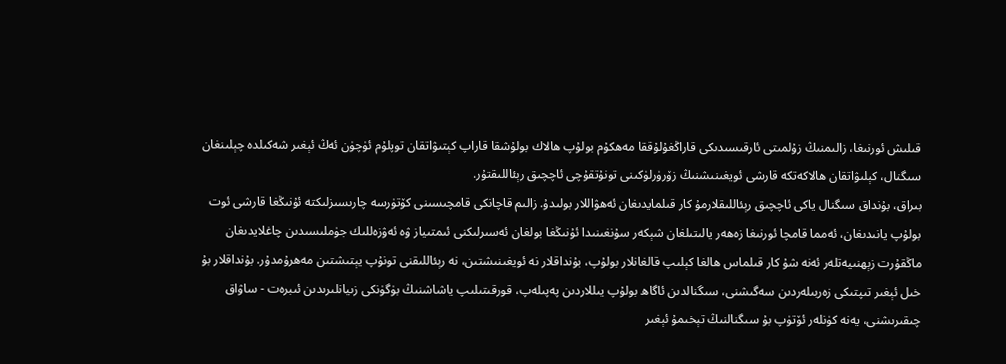قىلىش ئورنىغا، زالىمنىڭ زۇلمىتى ئارقىسىدىكى قاراڭغۇلۇققا مەھكۇم بولۇپ ھالاك بولۇشقا قاراپ كېتىۋاتقان توپلۇم ئۈچۈن ئەڭ ئېغىر شەكىلدە چېلىنغان سىگنال، كېلىۋاتقان ھالاكەتكە قارشى ئويغىنىشنىڭ زۆرۈرلۈكىنى تونۇتقۇچى ئاچچىق رېئاللىقتۇر.
بىراق، بۇنداق سىگنال ياكى ئاچچىق رېئاللىقلارمۇ كار قىلمايدىغان ئەھۋاللار بولىدۇ. زالىم قاچانكى قامچىسىنى كۆتۈرسە چارىسىزلىكتە ئۇنىڭغا قارشى ئوت بولۇپ يانىدىغان، ئەمما قامچا ئورنىغا زەھەر يالىتىلغان شېكەر سۇنغىنىدا ئۇنىڭغا بولغان ئەسىرلىكنى ئىمتىياز ۋە ئەۋزەللىك جۈملىسىدىن چاغلايدىغان ماڭقۇرت زېھنىيەتلەر ئەنە شۇ كار قىلماس ھالغا كېلىپ قالغانلار بولۇپ، بۇنداقلار نە ئويغىنىشتىن، نە رېئاللىقنى تونۇپ يېتىشتىن مەھرۇمدۇر. بۇنداقلار بۇ خىل ئېغىر تىپتىكى زەربىلەردىن سەگىشنى، سىگنالدىن ئاگاھ بولۇپ يىللاردىن پەپىلەپ، قورقىتىلىپ ياشاشنىڭ بۈگۈنكى زىيانلىرىدىن ئىبرەت - ساۋاق چىقىرىشنى، يەنە كۈنلەر ئۆتۈپ بۇ سىگنالنىڭ تېخىمۇ ئېغىر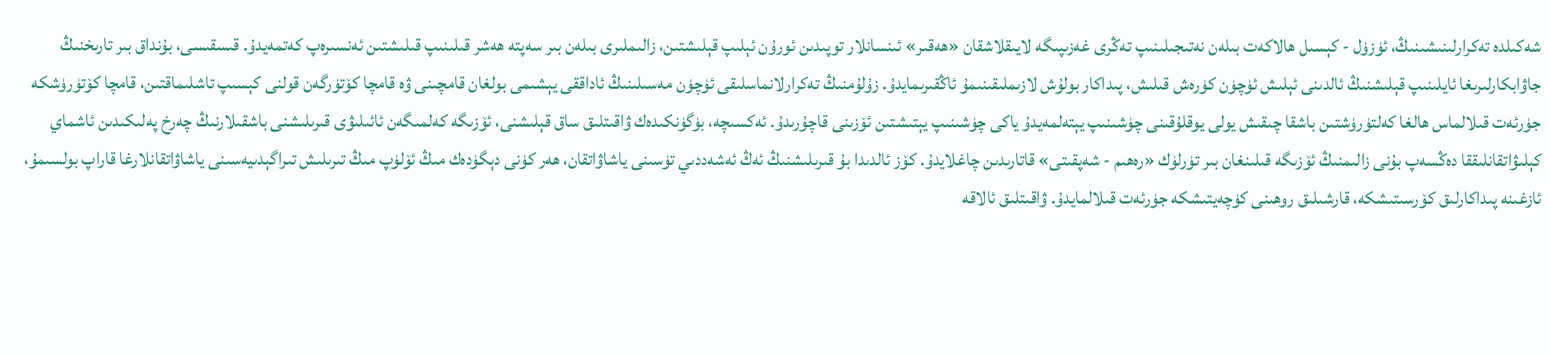شەكىلدە تەكرارلىنىشىنىڭ، ئۈزۈل - كېسىل ھالاكەت بىلەن نەتىجىلىنىپ تەڭرى غەزىپىگە لايىقلاشقان «ھەقىر» ئىنسانلار توپىدىن ئورۇن ئېلىپ قېلىشتىن، زالىملىرى بىلەن بىر سەپتە ھەشر قىلىنىپ قىلىشتىن ئەنسىرەپ كەتمەيدۇ. قىسقىسى، بۇنداق بىر تارىخنىڭ جاۋابكارلىرىغا ئايلىنىپ قېلىشنىڭ ئالدىنى ئېلىش ئۈچۈن كۈرەش قىلىش، پىداكار بولۇش لازىملىقىنىمۇ ئاڭقىرىمايدۇ. زۇلۇمنىڭ تەكرارلانماسلىقى ئۈچۈن مەسىلىنىڭ ئاداققى يېشىمى بولغان قامچىنى ۋە قامچا كۆتۈرگەن قولنى كېسىپ تاشلىماقتىن، قامچا كۆتۈرۈشكە جۈرئەت قىلالماس ھالغا كەلتۈرۈشتىن باشقا چىقىش يولى يوقلۇقىنى چۈشىنىپ يېتەلمەيدۇ ياكى چۈشىنىپ يېتىشتىن ئۆزىنى قاچۇرىدۇ. ئەكسىچە، بۈگۈنكىدەك ۋاقىتلىق ساق قېلىشنى، ئۆزىگە كەلمىگەن ئائىلىۋى قىرىلىشنى باشقىلارنىڭ چەرخ پەلىكىدىن ئاشماي كېلىۋاتقانلىققا دەڭسەپ بۇنى زالىمنىڭ ئۆزىگە قىلىنغان بىر تۈرلۈك «رەھىم - شەپقىتى» قاتارىدىن چاغلايدۇ. كۆز ئالدىدا بۇ قىرىلىشنىڭ ئەڭ ئەشەددىي تۈسىنى ياشاۋاتقان، ھەر كۈنى دېگۈدەك مىڭ ئۆلۈپ مىڭ تىرىلىش تىراگېدىيەسىنى ياشاۋاتقانلارغا قاراپ بولسىمۇ، ئازغىنە پىداكارلىق كۆرسىتىشكە، قارشىلىق روھىنى كۈچەيتىشكە جۈرئەت قىلالمايدۇ. ۋاقىتلىق ئالاقە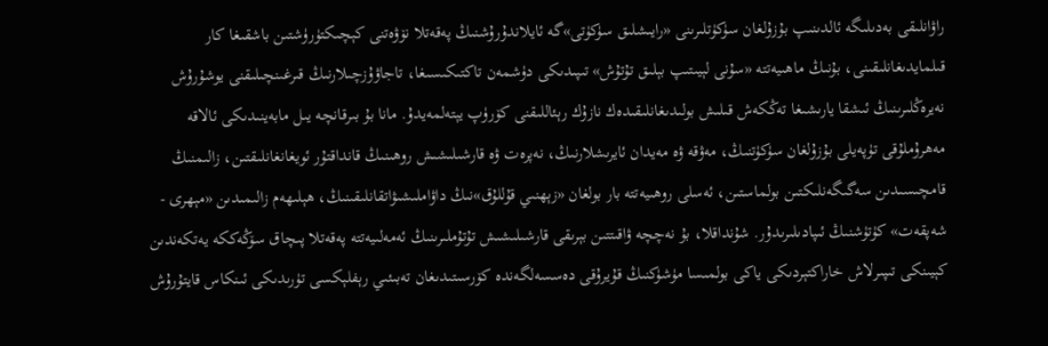راۋانلىقى بەدىلىگە ئالدىنىپ بۇزۇلغان سۈكۈتلىرىنى «رايىشلىق سۈكۈتى»گە ئايلاندۇرۇشنىڭ پەقەتلا نۆۋەتنى كېچىكتۈرۈشتىن باشقىغا كار قىلمايدىغانلىقىنى، بۇنىڭ ماھىيەتتە «سۇنى لېيىتىپ بېلىق تۇتۇش» تىپىدىكى دۈشمەن تاكتىكىسىغا، تاجاۋۇزچىلارنىڭ قىرغىنچىلىقنى يوشۇرۇش نەيرەڭلىرىنىڭ ئىشقا يارىشىغا تەڭكەش قىلىش بولىدىغانلىقىدەك نازۇك رېئاللىقنى كۆرۈپ يېتەلمەيدۇ. مانا بۇ بىرقانچە يىل مابەينىدىكى ئالاقە مەھرۇملۇقى تۈپەيلى بۇزۇلغان سۈكۈتنىڭ، مەۋقە ۋە مەيدان ئايرىشلارنىڭ، نەپرەت ۋە قارشىلىشىش روھىنىڭ قانداقتۇر ئويغانغانلىقتىن، زالىمنىڭ قامچىسىدىن سەگىگەنلىكتىن بولماستىن، ئەسلى روھىيەتتە بار بولغان «زېھنىي قۇللۇق»نىڭ داۋاملىشىۋاتقانلىقىنىڭ، ھېلىھەم زالىمىدىن «مېھرى - شەپقەت» كۈتۈشنىڭ ئىپادىلىرىدۇر. شۇنداقلا، بۇ نەچچە ۋاقىتتىن بېرىقى قارشىلىشىش تۇتۇملىرىنىڭ ئەمەلىيەتتە پەقەتلا پىچاق سۆڭەككە يەتكەندىن كېيىنكى تىپىرلاش خاراكتېردىكى ياكى بولمىسا مۈشۈكنىڭ قۇيرۇقى دەسسەلگەندە كۆرسىتىدىغان تەبىئىي رېفلېكسى تۈرىدىكى ئىنكاس قايتۇرۇش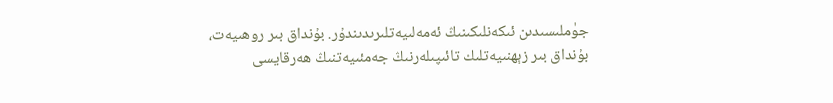جۈملىسىدىن ئىكەنلىكىنىڭ ئەمەلىيەتلىرىدىندۇر. بۇنداق بىر روھىيەت، بۇنداق بىر زېھنىيەتلىك تائىپىلەرنىڭ جەمئىيەتنىڭ ھەرقايسى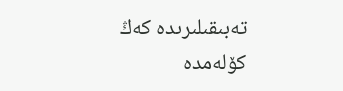تەبىقىلىرىدە كەڭ كۆلەمدە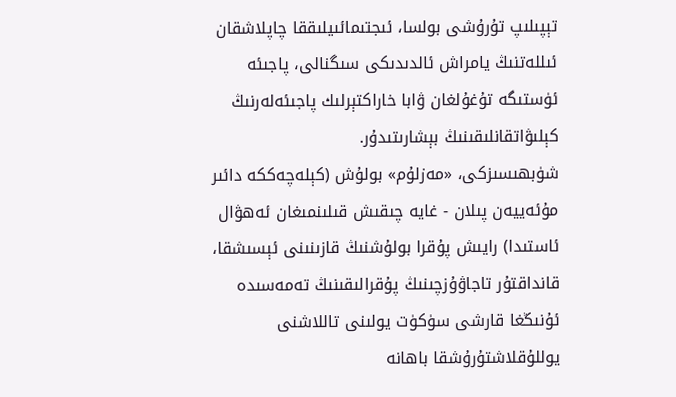تېپىلىپ تۇرۇشى بولسا، ئىجتىمائىيلىققا چاپلاشقان ئىللەتنىڭ يامراش ئالدىدىكى سىگنالى، پاجىئە ئۈستىگە تۇغۇلغان ۋابا خاراكتېرلىك پاجىئەلەرنىڭ كېلىۋاتقانلىقىنىڭ بېشارىتىدۇر.
شۈبھىسىزكى، «مەزلۇم» بولۇش (كېلەچەككە دائىر مۇئەييەن پىلان - غايە چىقىش قىلىنمىغان ئەھۋال ئاستىدا) رايىش پۇقرا بولۇشنىڭ قازىنىنى ئېسىشقا، قانداقتۇر تاجاۋۇزچىنىڭ پۇقرالىقىنىڭ تەمەسىدە ئۇنىڭغا قارشى سۈكۈت يولىنى تاللاشنى يوللۇقلاشتۇرۇشقا باھانە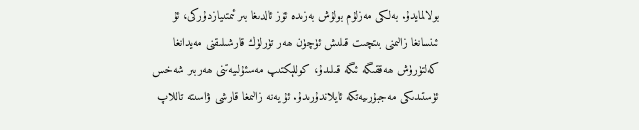بولالمايدۇ. بەلكى مەزلۇم بولۇش بەزىدە ئۆز ئالدىغا بىر ئىمتىيازدۇركى، ئۇ ئىنسانغا زالىمنى بىتچىت قىلىش ئۈچۈن ھەر تۈرلۈك قارشىلىقنى مەيدانغا كەلتۈرۈش ھەققىگە ئىگە قىلىدۇ، كوللېكتىپ مەسئۇلىيەتنى ھەربىر شەخس ئۈستىدىكى مەجبۇرىيەتكە ئايلاندۇرىدۇ. ئۇ يەنە زالىمغا قارشى ۋاسىتە تاللاپ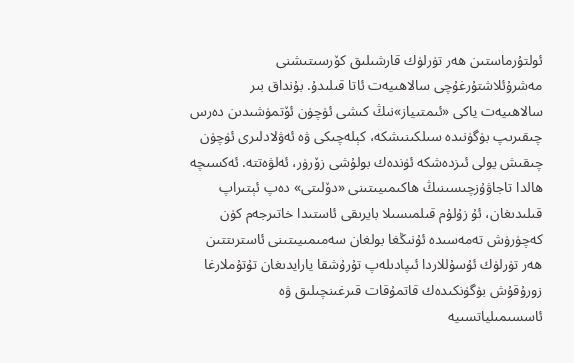ئولتۇرماستىن ھەر تۈرلۈك قارشىلىق كۆرسىتىشنى مەشرۇئلاشتۇرغۇچى سالاھىيەت ئاتا قىلىدۇ. بۇنداق بىر سالاھىيەت ياكى «ئىمتىياز»نىڭ كىشى ئۈچۈن ئۆتمۈشىدىن دەرس چىقىرىپ بۈگۈنىدە سىلكىنىشكە، كېلەچىكى ۋە ئەۋلادلىرى ئۈچۈن چىقىش يولى ئىزدەشكە ئۈندەك بولۇشى زۆرۈر، ئەلۋەتتە. ئەكسىچە ھالدا تاجاۋۇزچىسىنىڭ ھاكىمىيىتىنى «دۆلىتى» دەپ ئېتىراپ قىلىدىغان، ئۇ زۇلۇم قىلمىسىلا بايرىقى ئاستىدا خاتىرجەم كۈن كەچۈرۈش تەمەسىدە ئۇنىڭغا بولغان سەمىمىيىتىنى ئاسترىتتىن ھەر تۈرلۈك ئۇسۇللاردا ئىپادىلەپ تۇرۇشقا يارايدىغان تۇتۇملارغا زورۇقۇش بۈگۈنكىدەك قاتمۇقات قىرغىنچىلىق ۋە ئاسسىمىلياتسىيە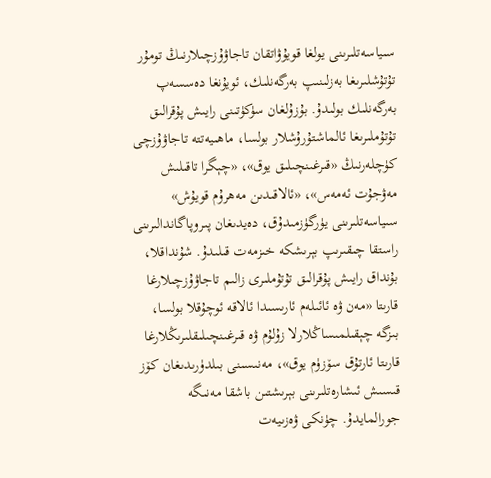سىياسەتلىرىنى يولغا قويۇۋاتقان تاجاۋۇزچىلارنىڭ تومۇر تۇتۇشلىرىغا بەزلىنىپ بەرگەنلىك، ئويۇنغا دەسسەپ بەرگەنلىك بولىدۇ. بۇزۇلغان سۈكۈتىنى رايىش پۇقرالىق تۇتۇملىرىغا ئالماشتۇرۇشلار بولسا، ماھىيەتتە تاجاۋۇزچى كۈچلەرنىڭ «قىرغىنچىلىق يوق»، «چېگرا تاقىلىش مەۋجۇت ئەمەس»، «ئالاقىدىن مەھرۇم قويۇش» سىياسەتلىرىنى يۈرگۈزمىدۇق، دەيدىغان پىروپاگاندالىرىنى راستقا چىقىرىپ بېرىشكە خىزمەت قىلىدۇ. شۇنداقلا، بۇنداق رايىش پۇقرالىق تۇتۇملىرى زالىم تاجاۋۇزچىلارغا قارىتا «مەن ۋە ئائىلەم ئارىسىدا ئالاقە ئوچۇقلا بولسا، بىزگە چېقىلمىساڭلارلا زۇلۇم ۋە قىرغىنچىلىقلىرىڭلارغا قارىتا ئارتۇق سۆزۈم يوق»، مەنىسىنى بىلدۈرىدىغان كۆز قىسىش ئىشارەتلىرىنى بېرىشتىن باشقا مەنىگە جورالمايدۇ. چۈنكى ۋەزىيەت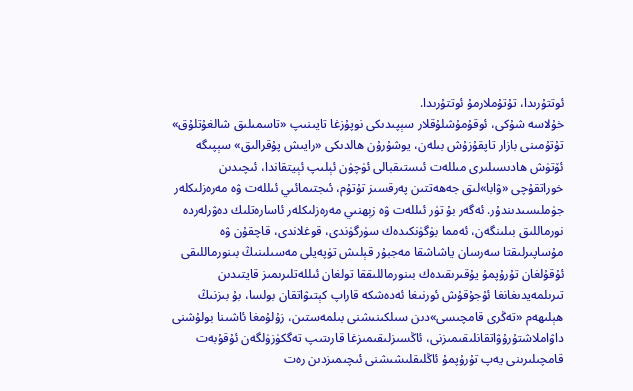ئوتتۇرىدا، تۇتۇملارمۇ ئوتتۇرىدا.
خۇلاسە شۇكى، ئوقۇمۇشلۇقلار سېپىدىكى نوپۇزغا تايىنىپ «تاسمىلىق شالغۇتلۇق» تۇتۇمىنى بازار تاپقۇزۇش بىلەن، يوشۇرۇن ھالدىكى «رايىش پۇقرالىق» سېپىگە ئۆتۈش ھادىسىلىرى مىللەت ئىستىقبالى ئۈچۈن ئېلىپ ئېيتقاندا، ئىچىدىن خوراتقۇچى «ۋابا»لىق جەھەتتىن پەرقسىز تۇتۇم، ئىجتىمائىي ئىللەت ۋە مەرەزلىكلەر جۈملىسىدىندۇر. ئەگەر بۇ تۈر ئىللەت ۋە زېھنىي مەرەزلىكلەر ئاسارەتلىك دەۋرلەردە نورماللىق بىلىنگەن، ئەمما بۈگۈنكىدەك سۈرگۈندى، قوغلاندى، قاچقۇن ۋە مۇساپىرلىقتا سەرسان ياشاشقا مەجبۇر قېلىش تۈپەيلى مەسىلىنىڭ بىنورماللىقى ئۇقۇلغان تۇرۇپمۇ يۇقىرىقىدەك بىنورماللىققا تولغان ئىللەتلىرىمىز قايتىدىن تىرىلمەيدىغانغا ئۇجۇقۇش ئورنىغا ئەدەشكە قاراپ كېتىۋاتقان بولسا، بۇ بىزنىڭ ھېلىھەم «تەڭرى قامچىسى»دىن سىلكىنىشنى بىلمەستىن، زۇلۇمغا ئاشىنا بولۇشنى داۋاملاشتۇرۇۋاتقانلىقىمىزنى، ئاڭسىزلىقىمىزغا قارىتىپ تەگكۈزۈلگەن ئۇقۇبەت قامچىلىرىنى يەپ تۇرۇپمۇ ئاڭلىقلىشىشنى ئىچىمىزدىن رەت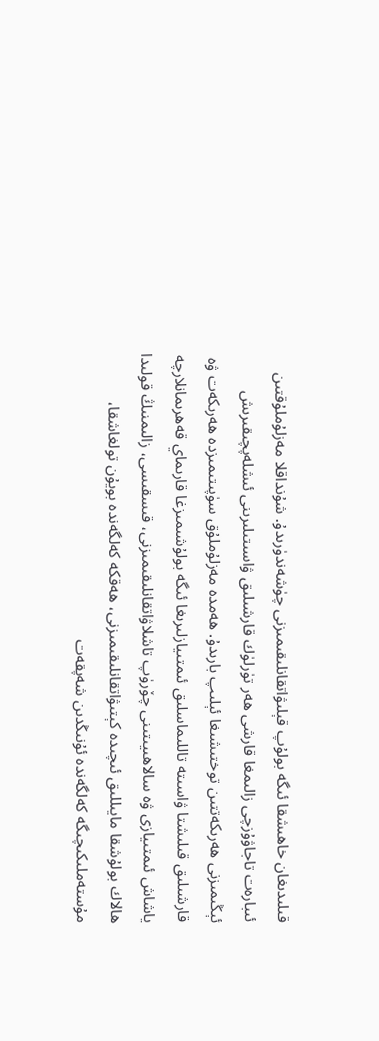قىلىدىغان خاھىشقا ئىگە بولۇپ قېلىۋاتقانلىقىمىزنى چۈشەندۈرىدۇ. شۇنداقلا مەزلۇملۇقتىن ئىبارەت تاجاۋۇزچى زالىمغا قارشى ھەر تۈرلۈك قارشىلىق ۋاسىتىلىرىنى ئىشلەپچىقىرىش ئېڭىمىزنى ھەرىكەتتىن توختىشىغا ئېلىپ بارىدۇ. ھەمدە مەزلۇملۇق سۈپىتىمىزدە ھەرىكەت ۋە قارشىلىق قىلىشتا ۋاسىتە تاللىماسلىق ئىمتىيازلىرىغا ئىگە بولۇشىمىزغا قارىماي قەھرىمانلارچە ياشاش ئىمتىيازى ۋە سالاھىيىتىنى چۆرۈپ تاشلاۋاتقانلىقىمىزنى، قىسقىسى، زالىمنىڭ قولىدا ھالاك بولۇشقا مايىللىق ئىچىدە كېتىۋاتقانلىقىمىزنى، ھەقكە كەلگەندە بويۇن تولغاشقا، مۇستەملىكىچىگە كەلگەندە ئۇنىڭدىن شەپقەت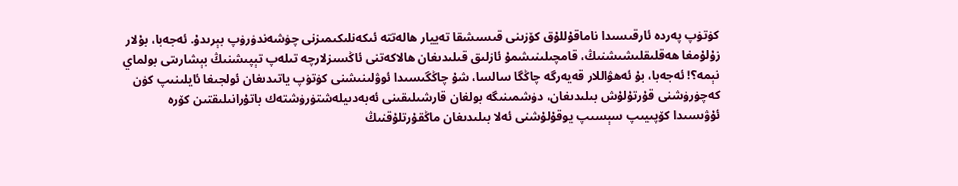كۈتۈپ پەردە ئارقىسىدا ناماقۇللۇق كۆزىنى قىسىشقا تەييار ھالەتتە ئىكەنلىكىمىزنى چۈشەندۈرۈپ بېرىدۇ. ئەجەبا، بۇلار زۇلۇمغا ھەقلىقلىشىشنىڭ، قامچىلىنىشمۇ ئازلىق قىلىدىغان ھالاكەتنى ئاڭسىزلارچە تىلەپ تېپىشنىڭ بېشارىتى بولماي نېمە؟! ئەجەبا، بۇ ئەھۋاللار قەيەرگە چاڭگا سالسا، شۇ چاڭگىسىدا ئوۋلىنىشنى كۈتۈپ ياتىدىغان ئولجىغا ئايلىنىپ كۈن كەچۈرۈشنى قۇرتۇلۇش بىلىدىغان، دۈشمىنىگە بولغان قارشىلىقىنى ئەبەدىيلەشتۈرۈشتەك باتۇرانىلىقتىن كۆرە ئۇۋىسىدا كۆپىيىپ سېسىپ يوقۇلۇشنى ئەلا بىلىدىغان ماڭقۇرتلۇقنىڭ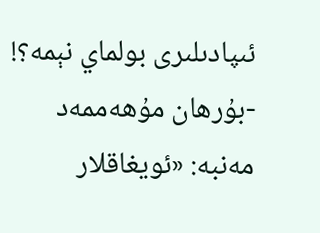ئىپادىلىرى بولماي نېمە؟!
-بۇرھان مۇھەممەد
مەنبە: «ئويغاقلار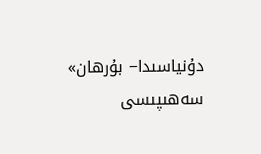دۇنياسىدا− بۇرھان» سەھىپىسى